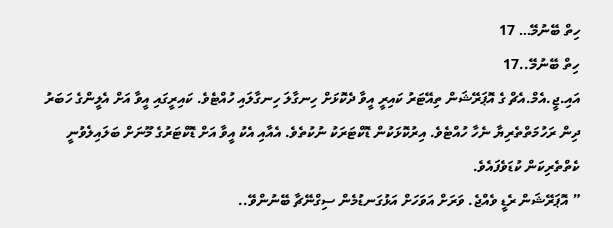ހިތް ބޭނުމޭ… 17
ހިތް ބޭނުމޭ..17
އައި.ޖީ.އެމް.އެޗް ގެ އޮޕަރޭޝަން ތިއޭޓަރު ކައިރީ އީވާ ދެކޮޅަށް ހިނގާލަ ހިނގާލައި ހުއްޓެވެ. ކައިރީގައި އީވާ އަށް އެލީންގެ ހަބަރު ދިން ރަހުމަތްތެރިޔާ ނެހާ ހުއްޓެވެ. އިރުކޮޅަކުން ޑޮކްޓަރަކު ނުކުތެވެ. އެއާއި އެކު އީވާ އަށް ޑޮކްޓަރުގެ މޫނަށް ބަލައިލެވުނީ ކެތްތެރިކަން ކުޑަވެފައެވެ.
” އޮޕަރޭޝަން ރެޑީ ވެއްޖެ. ވަރަށް އަވަހަށް އަޅުގަނޑުމެން ސިގްނޭޗާ ބޭނުންވޭ..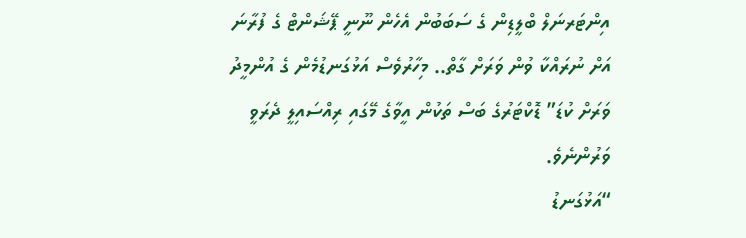އިންޓަރނަލް ބްލީޑިން ގެ ސަބަބުން އެހެން ނޫނީ ޕޭޝަންޓް ގެ ފުރާނަ އަށް ނުރައްކާ ވުން ވަރަށް ގާތް.. މިހާރުވެސް އަޅުގަނޑުމެން ގެ އުންމީދު ވަރަށް ކުޑަ” ޑޮކްޓަރުގެ ބަސް ތަކުން އީވާގެ މޭގައި ރިއްސައިލީ ދެރަވީ ވަރުންނެވެ.
“އަޅުގަނޑު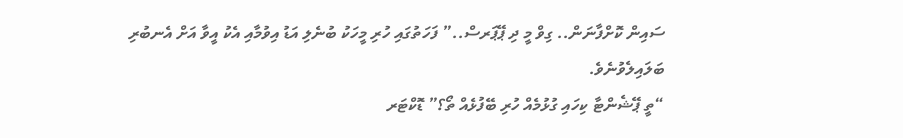ސައިން ކޮށްފާނަން.. ގިވް މީ ދި ޕޭޕަރސް..” ފަހަތުގައި ހުރި މީހަކު ބުނެލި އަޑު އިވުމާއި އެކު އީވާ އަށް އެނބުރި ބަލައިލެވުނެވެ.
“ތީ ޕޭޝެންޓާ ކިހައި ގުޅުމެއް ހުރި ބޭފުޅެއް ތޯ؟” ޑޮކްޓަރ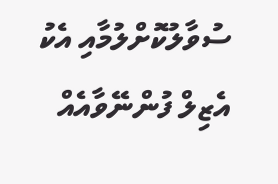ސުވާލުކޮށްލުމާއި އެކު އެޒިލް ފުންނޭވާއެއް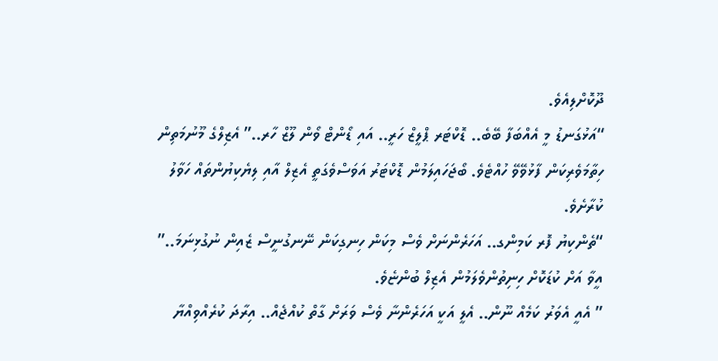ދޫކޮށްލިއެވެ.
“އަޅުގަނޑު މީ އެއްބަފާ ބޭބެ.. ޑޮކްޓަރ ޕްލީޒް ހަރީ.. އައި ޑޯންޓް ވޯން ލޫޒް ހާރ..” އެޒިލްގެ މޫނުމަތިން ހިތާމަވެރިކަން ފާޅުވޭވޭ ހުއްޓެވެ. ބޯޖަހައިލަމުން ޑޮކްޓަރު އަވަސްވެގަތީ އެޒިލް އާއި ލިޔެކިޔުންތައް ހަވާލު ކުރާށެވެ.
“ތެންކިޔު ފޮރ ކަމިންގ.. އަހަރެންނަށް ވެސް މިކަން ހިނގިކަން ނޭނގުނީސް ޒެއިން ނުގުޅިނަމަ..” އީވާ އަށް ކުޑަކޮށް ހިނިތުންވެލަމުން އެޒިލް ބުންޏެވެ.
” އެއީ އެވަރު ކަމެއް ނޫން.. އެލީ އަކީ އަހަރެންނާ ވެސް ވަރަށް ގާތް ކުއްޖެއް.. އިރާދަ ކުރެއްވިއްޔާ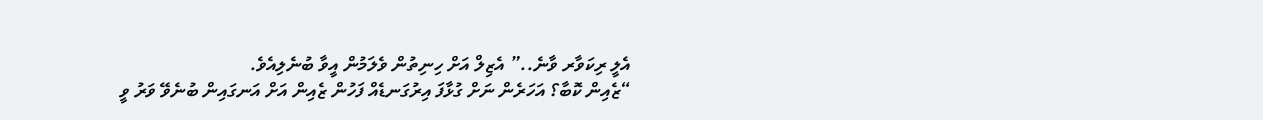އެލީ ރިކަވާރ ވާނެ..” އެޒިލް އަށް ހިނިތުން ވެލަމުން އީވާ ބުނެލިއެވެ.
“ޒެއިން ކޮބާ؟ އަހަރެން ނަށް ގުޅާފަ އިރުގަނޑެއް ފަހުން ޒެއިން އަށް އަނގައިން ބުނެވޭ ވަރު ވީ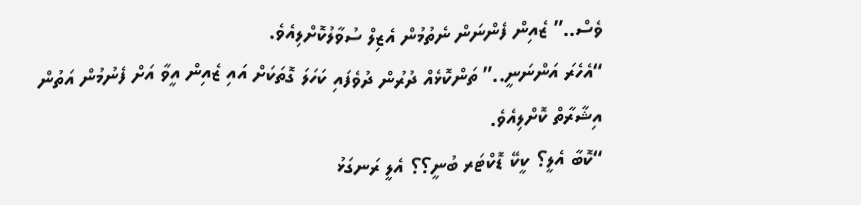ވެސް..” ޒެއިން ފެންނަން ނެތުމުން އެޒިލް ސުވާލުކޮށްލިއެވެ.
“އެހެރަ އަންނަނީ..” ތަންކޮޅެއް ދުރުން ދުވެފައި ކަހަލަ ގޮތަކަށް އައި ޒެއިން އީވާ އަށް ފެނުމުން އަތުން އިޝާރާތް ކޮށްލިއެވެ.
“ކޮބާ އެލީ؟ ކީކޭ ޑޮކްޓަރ ބުނީ؟؟ އެލީ ރަނގަޅު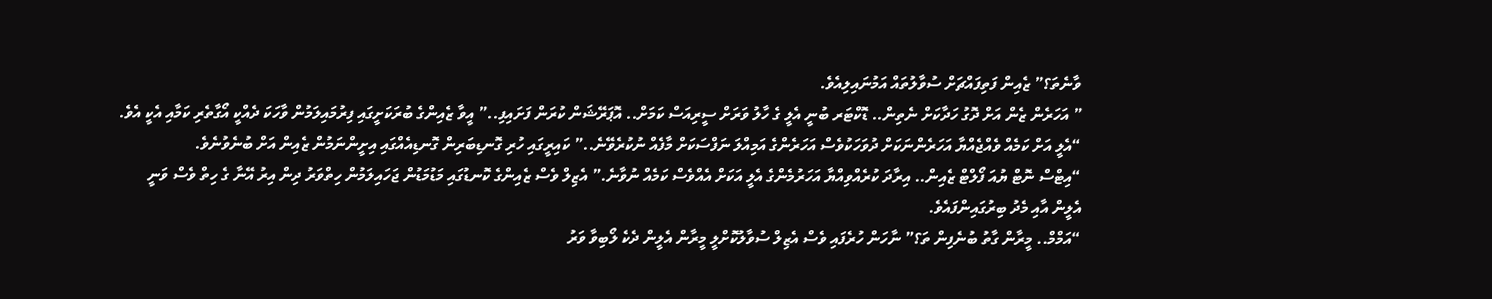ވާނެތަ؟” ޒެއިން ފަތިފައްޗަށް ސުވާލުތައް އަމުނައިލިއެވެ.
” އަހަރެން ޒެން އަށް ދޮގު ހަދާކަށް ނެތިން.. ޑޮކްޓަރ ބުނީ އެލީ ގެ ހާލު ވަރަށް ސީރިއަސް ކަމަށް.. އޮޕަރޭޝަން ކުރަން ފަށައިފި..” އީވާ ޒެއިންގެ ބުރަކަށީގައި ފިރުމައިލަމުން ވާހަކަ ދެއްކީ އޯގާތެރި ކަމާއި އެކީ އެވެ.
“އެލީ އަށް ކަމެއް ވެއްޖެއްޔާ އަހަރެންނަކަށް ދުވަހަކުވެސް އަހަރެންގެ އަމިއްލަ ނަފްސަކަށް މާފެއް ނުކުރެވޭނެ..” ކައިރީގައި ހުރި ގޮނޑިބަރިން ގޮނޑިއެއްގައި އިށީންނަމުން ޒެއިން އަށް ބުނެވުނެވެ.
“އިޓްސް ނޮޓް ޔުއަ ފޯލްޓް ޒެއިން.. އިރާދަ ކުރެއްވިއްޔާ އަހަރުމެންގެ އެލީ އަކަށް އެއްވެސް ކަމެއް ނުވާނެ.” އެޒިލް ވެސް ޒެއިންގެ ކޮނޑުގައި މަޑުމަޑުން ޖަހައިލަމުން ހިތްވަރު ދިން އިރު އޭނާ ގެ ހިތް ވެސް ވަނީ އެލީން އާއި މެދު ބިރުގައިންފައެވެ.
“އަމްމް.. މީރާން ގާތު ބުނެފިން ތަ؟” ނާހަން ހުރެފައި ވެސް އެޒިލް ސުވާލުކޮށްލީ މީރާން އެލީން ދެކެ ލޯބިވާ ވަރު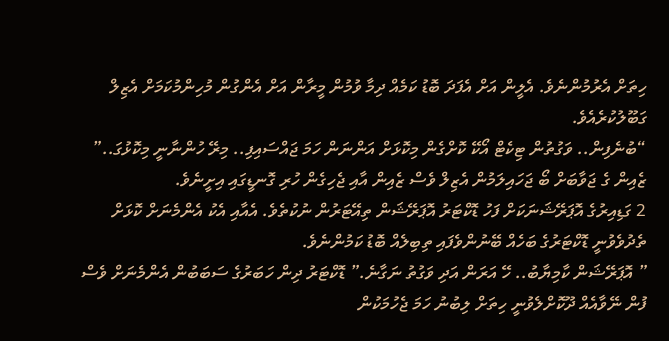ހިތަށް އެރުމުންނެވެ. އެލީން އަށް އެފަދަ ބޮޑު ކަމެއް ދިމާ ވުމުން މީރާން އަށް އެންގުން މުހިންމުކަމަށް އެޒިލް ގަބޫލުކުރެއެވެ.
“ބުނެފިން.. ވަގުތުން ޓިކެޓް އޯކޭ ކޮށްގެން މިކޮޅަށް އަންނަން ހަމަ ޖައްސައިފި.. މިރޭ ހުންނާނީ މިކޮޅުގަ..” ޒެއިން ގެ ޖަވާބަށް ބޯ ޖަހައިލަމުން އެޒިލް ވެސް ޒެއިން އާއި ޖެހިގެން ހުރި ގޮނޑީގައި އިށީނެވެ.
2 ގަޑިއިރުގެ އޮޕަރޭޝަނަކަށް ފަހު ޑޮކްޓަރު އޮޕަރޭޝަން ތިއޭޓަރުން ނުކުތެވެ. އެއާއި އެކު އެންމެނަށް ކޮޅަށް ތެދުވެވުނީ ޑޮކްޓަރުގެ ބަހެއް ބޭނުންވެފައި ތިބިލެއް ބޮޑު ކަމުންނެވެ.
” އޮޕަރޭޝަން ކާމިޔާބު.. ހޭ އަރަން އަދި ވަގުތު ނަގާނެ.” ޑޮކްޓަރު ދިން ހަބަރުގެ ސަބަބުން އެންމެނަށް ވެސް ފުން ނޭވާއެއް ދޫކޮށްލެވުނީ ހިތަށް ލިބުނު ހަމަ ޖެހުމަކުން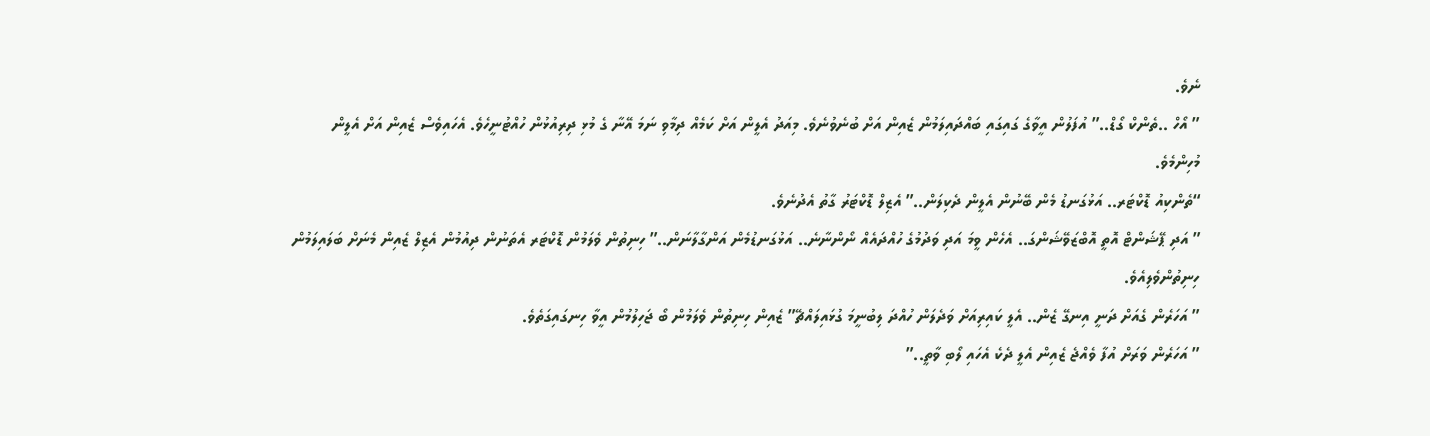ނެވެ.
” އޯހް ..ތެންކް ގޯޑް..” އުފަލުން އީވާގެ ގައިގައި ބައްދައިލަމުން ޒެއިން އަށް ބުނެވުނެވެ. މިއަދު އެލީން އަށް ކަމެއް ދިމާވި ނަމަ އޭނާ ގެ މުޅި ދިރިއުޅުން ހުއްޓުނީހެވެ. އެހައިވެސް ޒެއިން އަށް އެލީން މުހިންމެވެ.
“ތެންކިއު ޑޮކްޓަރ.. އަޅުގަނޑު މެން ބޭނުން އެލީން ދެކިލަން..” އެޒިލް ޑޮކްޓަރު ގާތު އެދުނެވެ.
” އަދި ޕޭޝަންޓް އޮތީ އޮބްޒަވޭޝަންގަ.. އެހެން ވީމަ އަދި ވަދުމުގެ ހުއްދައެއް ނޯންނާނެ.. އަޅުގަނޑުމެން އަންގާލާނަން..” ހިނިތުން ވެލަމުން ޑޮކްޓަރ އެތަނުން ދިއުމުން އެޒިލް ޒެއިން މެނަށް ބަލައިލަމުން ހިނިތުންވެލިއެވެ.
” އަހަރެން ގެއަށް ދަނީ އިނގޭ ޒެން.. އެލީ ކައިރިއަށް ވަދެލަން ހުއްދަ ލިބުނީމަ ގުޅައިލައްޗޭ” ޒެއިން ހިނިތުން ވެލަމުން ބޯ ޖަހިލުމުން އީވާ ހިނގައިގަތެވެ.
” އަހަރެން ވަރަށް އުފާ ވެއްޖެ ޒެއިން އެލީ ދެކެ އެހައި ލޯބި ވާތީ..”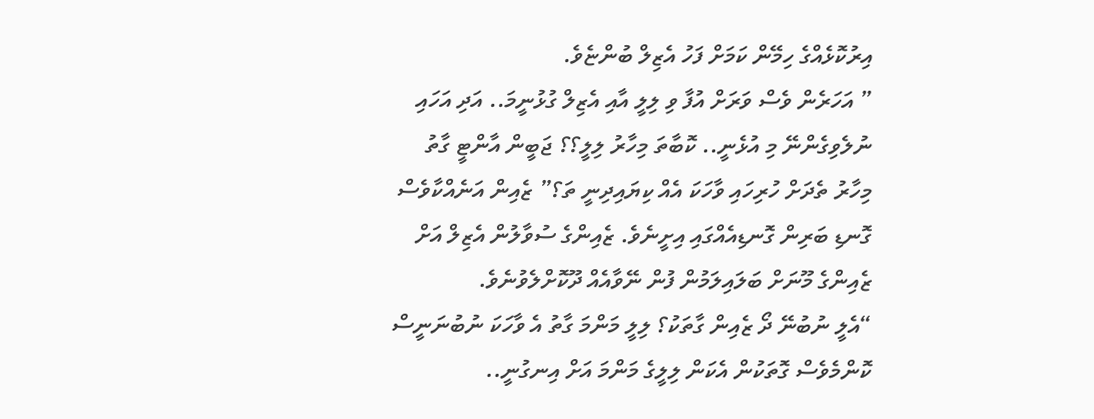އިރުކޮޅެއްގެ ހިމޭން ކަމަށް ފަހު އެޒިލް ބުންޏެވެ.
” އަހަރެން ވެސް ވަރަށް އުފާ ވި ލިލީ އާއި އެޒިލް ގުޅުނީމަ.. އަދި އަހައި ނުލެވިގެންނޭ މި އުޅެނީ.. ކޮބާތަ މިހާރު ލިލީ؟؟ ޖަބީން އާންޓީ ގާތު މިހާރު ތެދަށް ހުރިހައި ވާހަކަ އެއް ކިޔައިދިނީ ތަ؟” ޒެއިން އަނެއްކާވެސް ގޮނޑި ބަރިން ގޮނޑިއެއްގައި އިށީނެވެ. ޒެއިންގެ ސުވާލުން އެޒިލް އަށް ޒެއިންގެ މޫނަށް ބަލައިލަމުން ފުން ނޭވާއެއް ދޫކޮށްލެވުނެވެ.
“އެލީ ނުބުނޭ ދޯ ޒެއިން ގާތަކު؟ ލިލީ މަންމަ ގާތު އެ ވާހަކަ ނުބުނަނީސް ކޮންމެވެސް ގޮތަކުން އެކަން ލިލީގެ މަންމަ އަށް އިނގުނީ..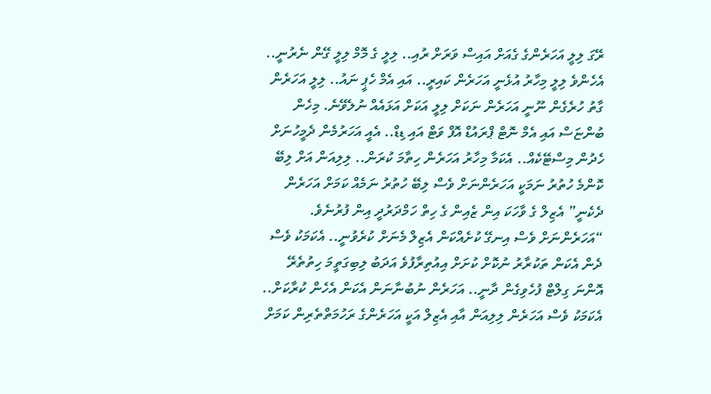ރޭގަ ލިލީ އަހަރެންގެ ގެއަށް އައިސް ވަރަށް ރުއި.. ލިލީ ގެ މޮމް ލިލީ ގޭން ނެރުނީ.. އެހެންވެ ލިލީ މިހާރު އުޅެނީ އަހަރެން ކައިރީ.. އައި އެމް ހެޕީ ނައު.. ލިލީ އަހަރެން ގާތު ހުރެގެން ނޫނީ އަހަރެން ނަކަށް ލިލީ އަކަށް އަޅައެއް ނުލެވޭނެ. މިހެން ބުންޏަސް އައި އެމް ނޮޓް ޕްރައުޑް އޮފް ވަޓް އައި ޑިޑް.. އެއީ އަހަރުމެން ދެމީހުނަށް ހެދުން މިސްޓޭކެއް.. އެކަމާ މިހާރު އަހަރެން ހިތާމަ ކުރަން.. ލިލިއަން އަށް ލިބޭ ކޮންމެ ހުތުރު ނަމަކީ އަހަރެންނަށް ވެސް ލިބޭ ހުތުރު ނަމެއް ކަމަށް އަހަރެން ދެކެނީ” އެޒިލް ގެ ވާހަކަ އިން ޒެއިން ގެ ހިތް ހަމްދަރުދީ އިން ފުރުނެވެ.
“އަހަރެންނަށް ވެސް އިނގޭ ކުށެއްކަން އެޒިލް މެނަށް ކުރެވުނީ.. އެކަމަކު ވެސް ދެން އެކަން ތަކުރާރު ނުކޮށް ކުށަށް އިއުތިރާފުވެ އަދަބު ލިބިގަތީމަ ހިތުތެރޭ އޮންނަ ގިލްޓް ފުހެވިގެން ދާނީ.. އަހަރެން ނުބުނާނަން އެކަން އެހެން ކުރާކަށް.. އެކަމަކު ވެސް އަހަރެން ލިލިއަން އާއި އެޒިލް އަކީ އަހަރެންގެ ރަހުމަތްތެރިން ކަމަށް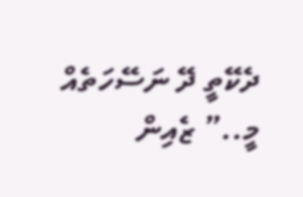ދެކޭތީ ދޭ ނަސޭހަތެއް މީ..” ޒެއިން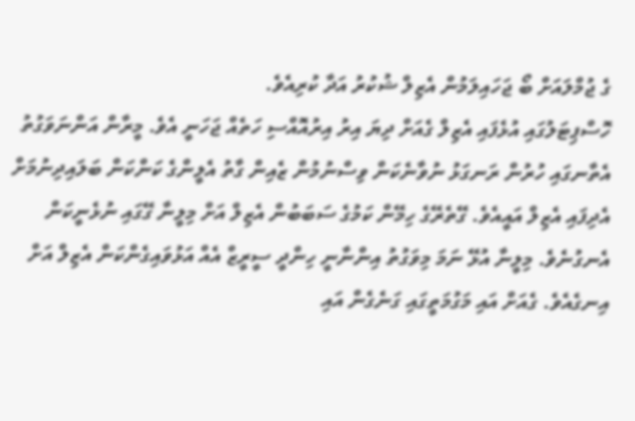ގެ ޖުމްލައަށް ބޯ ޖަހައިލަމުން އެޒިލް ޝުކުރު އަދާ ކުރިއެވެ.
ހޮސްޕިޓަލުގައި އުޅެފައި އެޒިލް ގެއަށް ދިޔަ އިރު އިރުއޮއްސި ހަތެއް ޖަހަނީ އެވެ. މީރާން އަންނަވަގުތު އެތާނގައި ހުރުން ރަނގަޅު ނުވާނެކަން ވިސްނުމުން ޒެއިން ގާތު އެލީންގެ ކަންކަން ބަލައިދިނުމަށް އެދިފައި އެޒިލް އައީއެވެ. ގޭތެރޭގެ ހިމޭން ކަމުގެ ސަބަބުން އެޒިލް އަށް މިލީނާ ގޭގައި ނުޅެނީކަން އެނގުނެވެ. މިލީނާ އުޅޭ ނަމަ މިވަގުތު އިންނާނީ ހިންދީ ސީރީޒް އެއް އަޅުވައިގެންކަން އެޒިލް އަށް އިނގެއެވެ. ގެއަށް އައި މަގުމަތީގައި ގަނެގެން އައި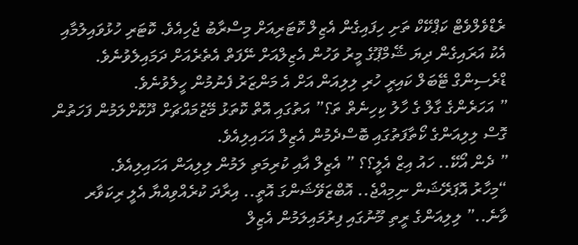ރެޑްވެލްވެޓް ކަޕްކޭކް ތަށި ހިފައިގެން އެޒިލް ކޮޓަރިއަށް މިސްރާބު ޖެހިއެވެ. ކޮޓަރި ހުޅުވައިލުމާއި އެކު އަރައިގެން ދިޔަ ޝޭމްޕޫގެ މީރު ވަހުން އެޒިލްއަށް ނޭފަތް އެތެރެއަށް ދަމައިލެވުނެވެ. ޑްރެސިންގް ޓޭބަލް ކައިރީ ހުރި ލިލިއަން އަށް އެ މަންޒަރު ފެނުމުން ހީލެވުނެވެ.
” އަހަރެންގެ ގާލް ގެ ހާލު ކިހިނެތް ތަ؟” އަތުގައި އޮތް ކޮތަޅު މޭޒުމައްޗަށް ދޫކޮށްލަމުން ފަހަތުން ގޮސް ލިލިއަންގެ ކޯތާފަތުގައި ބޮސްދެމުން އެޒިލް އަހައިލިއެވެ.
” ދެން އޯކޭ.. ހައު އިޒް އެލީ؟؟ ” އެޒިލް އާއި ކުރިމަތި ލަމުން ލިލިއަން އަހައިލިއެވެ.
“މިހާރު އޮޕަރޭޝަން ނިމިއްޖެ.. އޮބްޒަވޭޝަންގަ އޮތީ.. އިރާދަ ކުރެއްވިއްޔާ އެލީ ރިކަވާރ ވާނެ..” ލިލިއަންގެ ރީތި މޫނުގައި ފިރުމައިލަމުން އެޒިލް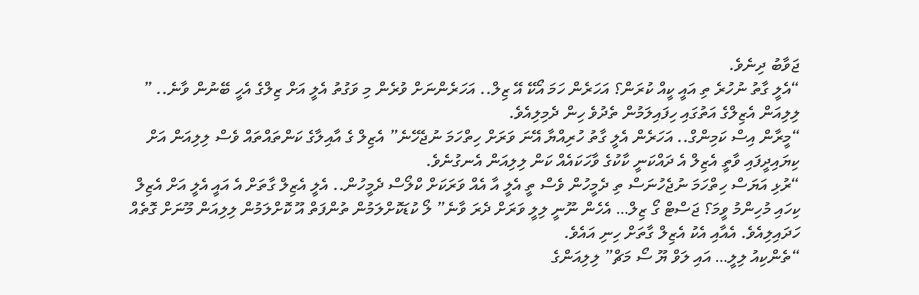ޖަވާބު ދިނެވެ.
“އެލީ ގާތު ނުހުރެ ތި އައީ ކީއް ކުރަން؟ އަހަރެން ހަމަ އޯކޭ އޭ ޒިލް.. އަހަރެންނަށް ވުރެން މި ވަގުތު އެލީ އަށް ޒިލްގެ އެހީ ބޭނުން ވާނެ.. ” ލިލިއަން އެޒިލްގެ އަތުގައި ހިފައިލަމުން ތެދުވެ ހިން ދެމިލިއެވެ.
“މީރާން އިސް ކަމިންގް.. އަހަރެން އެލީ ގާތު ހުރިއްޔާ އޭނަ ވަރަށް ހިތްހަމަ ނުޖެހޭނެ” އެޒިލް ގެ އާއިލާގެ ކަންތައްތައް ވެސް ލިލިއަން އަށް ކިޔައިދީފައި ވާތީ އެޒިލް އެ ދައްކަނީ ކާކުގެ ވާހަކައެއް ކަން ލިލިއަން އެނގުނެވެ.
“ރުޅި އަޔަސް ހިތްހަމަ ނުޖެހުނަސް ތި ދެމީހުން ވެސް ތީ އެލީ އާ އެއް ވަރަކަށް ކްލޯސް ދެމީހުން.. އެލީ އެޒިލް ގާތަށް އެ އައީ އެލީ އަށް އެޒިލް ކިހައި މުހިންމު ވީމަ؟ ޖަސްޓް ގޯ ޒިލް… އެހެން ނޫނީ ލިލީ ވަރަށް ދެރަ ވާނެ” ލޯ ކުޑަކޮށްލަމުން ތުންފަތް އޫ ކޮށްލަމުން ލިލިއަން މޫނަށް ގޮތެއް ހަދައިލިއެވެ. އެއާއި އެކު އެޒިލް ގާތަށް ހިނި އައެވެ.
“ތެންކިއު ލިލީ… އައި ލަވް ޔޫ ސޯ މަޗް” ލިލިއަންގެ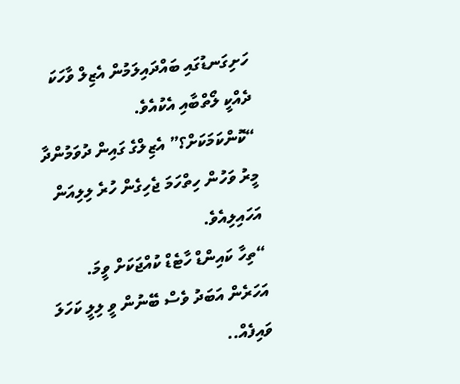ހަށިގަނޑުގައި ބައްދައިލަމުން އެޒިލް ވާހަކަ ދެއްކީ ލޯތްބާއި އެކުއެވެ.
“ކޮންކަމަކަށް؟” އެޒިލްގެ ގައިން ދުވަމުންދާ މީރު ވަހުން ހިތްހަމަ ޖެހިގެން ހުރެ ލިލިއަން އަހައިލިއެވެ.
“ތިހާ ކައިންޑް ހާޓެޑް ކުއްޖަކަށް ވީމަ. އަހަރެން އަބަދު ވެސް ބޭނުން ވީ ލިލީ ކަހަލަ ވައިފެއް..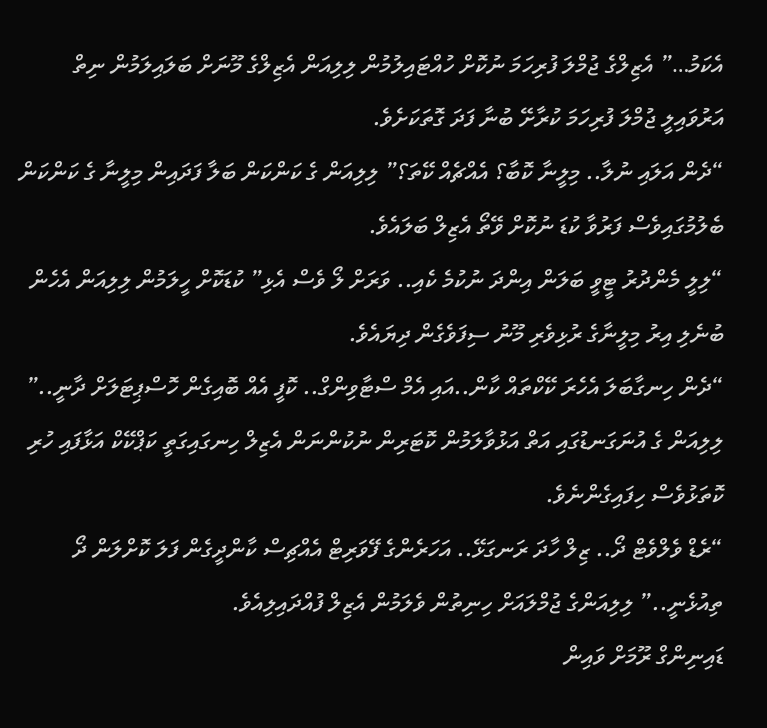އެކަމު…” އެޒިލްގެ ޖުމްލަ ފުރިހަމަ ނުކޮށް ހުއްޓައިލުމުން ލިލިއަން އެޒިލްގެ މޫނަށް ބަލައިލަމުން ނިތް އަރުވައިލީ ޖުމްލަ ފުރިހަމަ ކުރާށޭ ބުނާ ފަދަ ގޮތަކަށެވެ.
“ދެން އަލައި ނުލާ.. މިލީނާ ކޮބާ؟ އެއްޗެއް ކޭތަ؟” ލިލިއަން ގެ ކަންކަން ބަލާ ފަދައިން މިލީނާ ގެ ކަންކަން ބެލުމުގައިވެސް ފަރުވާ ކުޑަ ނުކޮށް ވޭތޯ އެޒިލް ބަލައެވެ.
“ލިލީ މެންދުރު ޓީވީ ބަލަން އިންދަ ނުކުމެ ކެއި.. ވަރަށް ލޯ ވެސް އެޅި” ކުޑަކޮށް ހީލަމުން ލިލިއަން އެހެން ބުނެލި އިރު މިލީނާގެ ރުޅިވެރި މޫނު ސިފަވެގެން ދިޔައެވެ.
“ދެން ހިނގާބަލަ އެހެރަ ކޭކްތައް ކާން..އައި އެމް ސްޓާވިންގް.. ކޮފީ އެއް ބޮއިގެން ހޮސްޕިޓަލަށް ދާނީ..” ލިލިއަން ގެ އުނަގަނޑުގައި އަތް އަޅުވާލަމުން ކޮޓަރިން ނުކުންނަން އެޒިލް ހިނގައިގަތީ ކަޕްކޭކް އަޅާފައި ހުރި ކޮތަޅުވެސް ހިފައިގެންނެވެ.
“ރެޑް ވެލްވެޓް ދޯ.. ޒިލް ހާދަ ރަނގަޅޭ.. އަހަރެންގެ ފޭވަރިޓް އެއްޗިސް ކާންދީގެން ފަލަ ކޮށްލަން ދޯ ތިއުޅެނީ..” ލިލިއަންގެ ޖުމްލައަށް ހިނިތުން ވެލަމުން އެޒިލް ފުއްދައިލިއެވެ.
ޑައިނިންގް ރޫމަށް ވައިން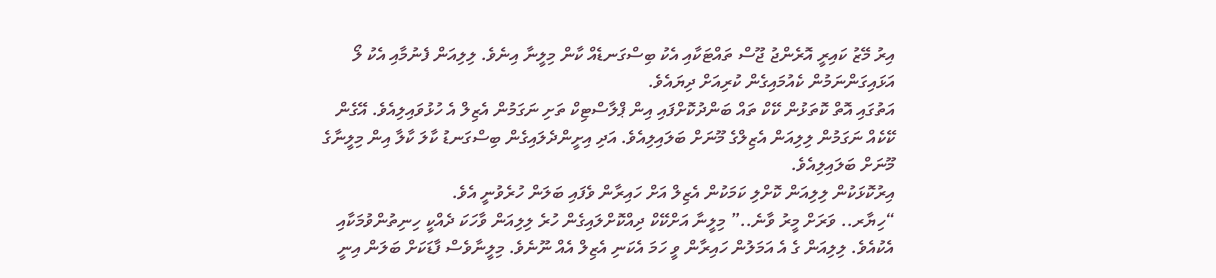އިރު މޭޒު ކައިރީ އޮރެންޖު ޖޫސް ތައްޓަކާއި އެކު ބިސްގަނޑެއް ކާން މިލީނާ އިނެވެ. ލިލިއަން ފެނުމާއި އެކު ލޯ އަޅައިގަންނަމުން ކެއުމައިގެން ކުރިއަށް ދިޔައެވެ.
އަތުގައި އޮތް ކޮތަޅުން ކޭކް ތައް ބަންދުކޮށްފައި އިން ޕްލާސްޓިކް ތަށި ނަގަމުން އެޒިލް އެ ހުޅުވައިލިއެވެ. އޭގެން ކޭކެއް ނަގަމުން ލިލިއަން އެޒިލްގެ މޫނަށް ބަލައިލިއެވެ. އަދި އިށީންދެލައިގެން ބިސްގަނޑު ކާލަ ކާލާ އިން މިލީނާގެ މޫނަށް ބަލައިލިއެވެ.
އިރުކޮޅަކުން ލިލިއަން ކޮށްލި ކަމަކުން އެޒިލް އަށް ހައިރާން ވެފައި ބަލަން ހުރެވުނީ އެވެ.
“ހިޔާރ.. ވަރަށް މީރު ވާނެ..” މިލީނާ އަށްކޭކް ދިއްކޮށްލައިގެން ހުރެ ލިލިއަން ވާހަކަ ދެއްކީ ހިނިތުންވުމަކާއި އެކުއެވެ. ލިލިއަން ގެ އެ އަމަލުން ހައިރާން ވީ ހަމަ އެކަނި އެޒިލް އެއް ނޫނެވެ. މިލީނާވެސް ފާޑަކަށް ބަލަން އިނީ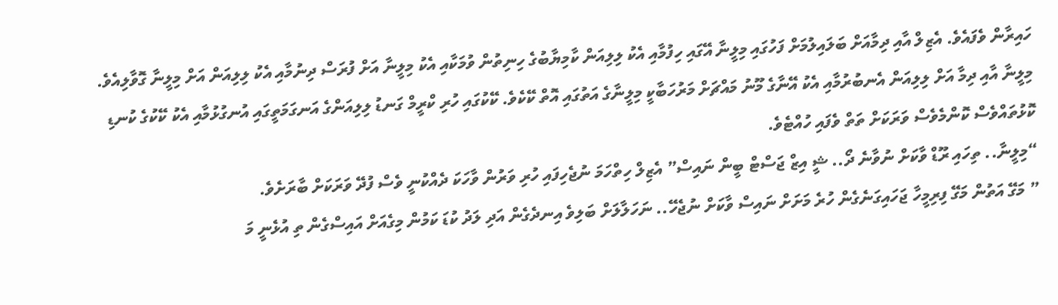ހައިރާން ވެފައެވެ. އެޒިލް އާއި ދިމާއަށް ބަލައިލުމަށް ފަހުގައި މިލީނާ އޭގައި ހިފުމާއި އެކު ލިލިއަން ކާމިޔާބުގެ ހިނިތުން ވުމަކާއި އެކު މިލީނާ އަށް ފުރަސް ދިނުމާއި އެކު ލިލިއަން އަށް މިލީނާ ގޮވާލިއެވެ. މިލީނާ އާއި ދިމާ އަށް ލިލިއަން އެނބުރުމާއި އެކު އޭނާގެ މޫނު މައްޗަށް މަރުހަބާކީ މިލީނާގެ އަތުގައި އޮތް ކޭކެވެ. ކޭކުގައި ހުރި ކްރީމް ގަނޑު ލިލިއަންގެ އަނގަމަތީގައި އުނގުޅުމާއި އެކު ކޭކުގެ ކުނޑި ކޮޅުތައްވެސް ކޮންމެވެސް ވަރަކަށް ތަތް ވެފައި ހުއްޓެވެ.
“މިލީނާ.. ތިހައި ރޫޑް ވާކަށް ނުވާނެ ދޯ.. ޝީ އިޒް ޖަސްޓް ބީން ނައިސް” އެޒިލް ހިތްހަމަ ނުޖެހިފައި ހުރި ވަރުން ވާހަކަ ދެއްކުނީ ވެސް ފުދޭ ވަރަކަށް ބާރަށެވެ.
” މަގޭ އަތުން މަގޭ ފިރިމީހާ ޖަހައިގަނެގެން ހުރެ މަށަށް ނައިސް ވާކަށް ނުޖެހޭ.. ނަހަލާލަށް ބަލިވެ އިނދެގެން އަދި ލަދު ކުޑަ ކަމުން މިގެއަށް އައިސްގެން ތި އުޅެނީ މަ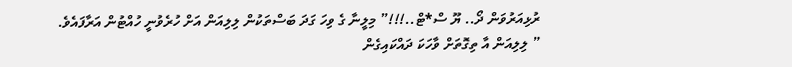ރުޅިއަރުވަން ދޯ.. ޔޫ ސް*ޓް..!!!” މިލީނާ ގެ ވިހަ ގަދަ ބަސްތަކުން ލިލިއަން އަށް ހުރެވުނީ ހުއްޓުން އަރާފައެވެ.
” ލިލިއަން އާ ތިގޮތަށް ވާހަކަ ދައްކައިގެން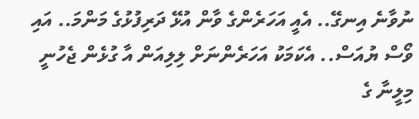ނުވާނެ އިނގޭ.. އެއީ އަހަރެންގެ ވާން އުޅޭ ދަރިފުޅުގެ މަންމަ.. އައި ވޯސް ޔުއަސް.. އެކަމަކު އަހަރެންނަށް ލިލިއަން އާ ގުޅެން ޖެހުނީ މިލީނާ ގެ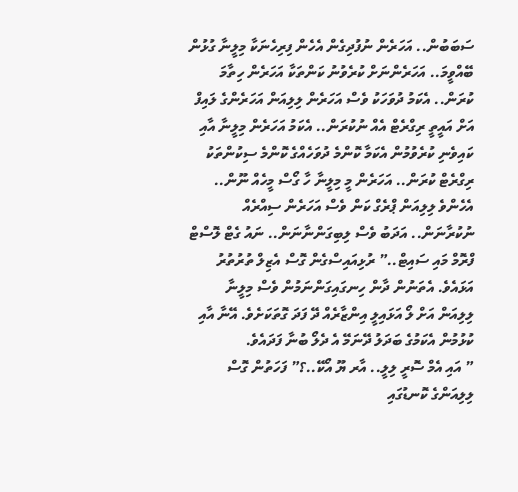ސަބަބުން.. އަހަރެން ނުފުދިގެން އެހެން ފިރިހެނަކާ މިލީނާ ގުޅުން ބޭއްވީމަ.. އަހަރެންނަށް ކުރެވުނު ކަންތަކާ އަހަރެން ހިތާމަ ކުރަން.. އެކަމު ދުވަހަކު ވެސް އަހަރެން ލިލިއަން އަހަރެންގެ ލައިފް އަށް އައީތީ ރިގްރެޓް އެއް ނުކުރަން.. އެކަމު އަހަރެން މިލީނާ އާއި ކައިވެނި ކުރެވުމުން އެކަމާ ކޮންމެ ދުވަހެއްގެ ކޮންމެ ސިކުންތަކު ރިގްރެޓް ކުރަން.. އަހަރެން މީ މިލީނާ ހާ ގޯސް މީހެއް ނޫން.. އެހެންވެ ލިލިއަން ޕްރެގް ކަން ވެސް އަހަރެން ސިއްރެއް ނުކުރާނަން.. އަދަބު ވެސް ލިބިގަންނާނަން.. ނައު ގެޓް ލޮސްޓް ފްރޮމް މައި ސައިޓް..” ރުޅިއައިސްގެން ގޮސް އެޒިލް ތުރުތުރު އަޅައެވެ. އެތަނުން ދާން ހިނގައިގަންނަމުން ވެސް މިލީނާ ލިލިއަން އަށް ލޯ އަޅައިލީ އިންޒާރެއް ދޭ ފަދަ ގޮތަކަށެވެ. އޭނާ އާއި ކުޅުމުން އެކަމުގެ ބަދަލު ދޭނަމޭ އެ ދެލޯ ބުނާ ފަދައެވެ.
” އައި އެމް ސޮރީ ލިލީ.. އާރ ޔޫ އޯކޭ..؟” ފަހަތުން ގޮސް ލިލިއަންގެ ކޮނޑުގައި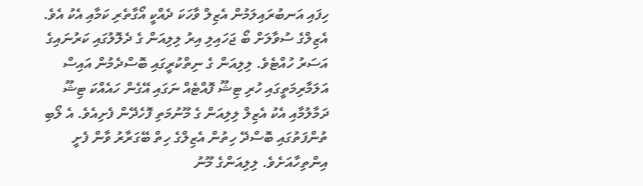ހިފައި އަނބުރައިލަމުން އެޒިލް ވާހަކަ ދެއްކީ އޯގާތެރި ކަމާއި އެކު އެވެ. އެޒިލްގެ ސުވާލަށް ބޯ ޖަހައިލި އިރު ލިލިއަން ގެ ދެލޮލުގައި ކަރުނައިގެ އަސަރު ހުއްޓެވެ. ލިލިއަން ގެ ނިތްކުރީގައި ބޮސްދެމުން އައިސް އަލަމާރިމަތީގައި ހުރި ޓިޝޫ ފޮއްޓެއް ނަގައި އޭގެން ހައެއްކަ ޓިޝޫ ދަމާލުމާއި އެކު އެޒިލް ލިލިއަން ގެ މޫނުމަތި ފޮހެދޭން ފެށިއެވެ. އެ ލޯބި ތުންފަތުގައި ބޮސްދޭ ހިތުން އެޒިލްގެ ހިތް ބޭގަރާރު ވާން ފެށީ އިންތިހާއަށެވެ. ލިލިއަންގެ މޫނު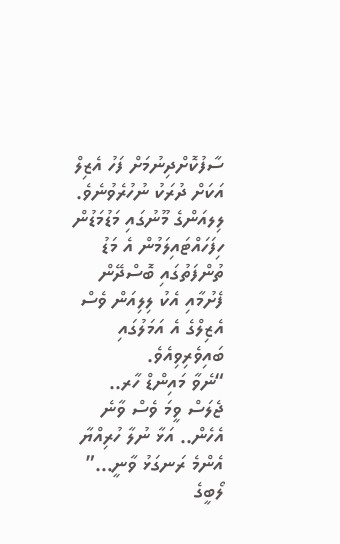ސާފުކޮށްދިނުމަށް ފަހު އެޒިލް އަކަށް ދުރަކު ނުހުރެވުނެވެ. ލިލއަންގެ މޫނުގައި މަޑުމަޑުން ހިފަހައްޓައިލަމުން އެ މަޑު ތުންފަތުގައި ބޮސްދޭން ފެށުމާއި އެކު ލިލިއަން ވެސް އެޒިލްގެ އެ އަމަލުގައި ބައިވެރިވިއެވެ.
“ނެވާ މައިންޑް ހާރ.. ޖެލަސް ވީމަ ވެސް ވާނެ އެހެން.. އަޅާ ނުލާ ހުރިއްޔާ އެންމެ ރަނގަޅު ވާނީ…” ލޯބީގެ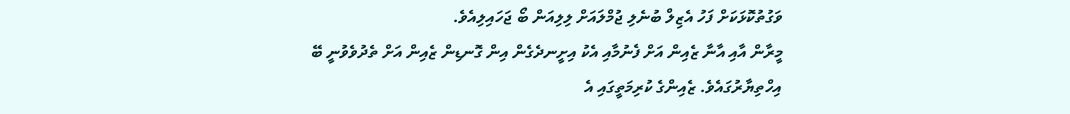ވަގުތުކޮޅަކަށް ފަހު އެޒިލް ބުނެލި ޖުމްލައަށް ލިލިއަން ބޯ ޖަހައިލިއެވެ.
މީރާން އާއި އާނާ ޒެއިން އަށް ފެނުމާއި އެކު އިށީނދެގެން އިން ގޮނޑިން ޒެއިން އަށް ތެދުވެވުނީ ބޭ އިހްތިޔާރުގައެވެ. ޒެއިންގެ ކުރިމަތީގައި އެ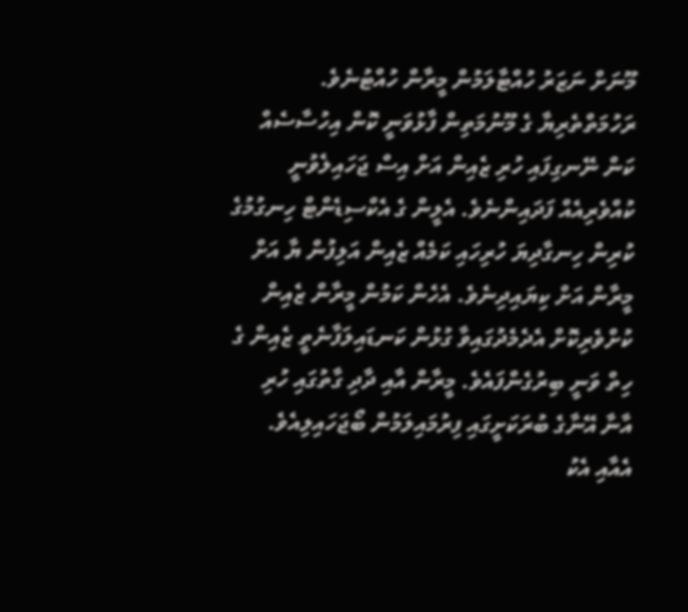މޫނަށް ނަޒަރު ހުއްޓާލަމުން މީރާން ހުއްޓުނެވެ. ރަހުމަތްތެރިޔާ ގެ މޫނުމަތިން ފާޅުވަނީ ކޮން އިހުސާސެއް ކަން ނޭނގިފައި ހުރި ޒެއިން އަށް އިސް ޖަހައިލެވުނީ ކުއްވެރިއެއް ފަދައިންނެވެ. އެލީން ގެ އެކްސިޑެންޓް ހިނގުމުގެ ކުރިން ހިނގާދިޔަ ހުރިހައި ކަމެއް ޒެއިން އަލިފުން ޔާ އަށް މީރާން އަށް ކިޔައިދިނެވެ. އެހެން ކަމުން މީރާން ޒެއިން ކުށްވެރިކޮށް އެދެމެދުގައިވާ ގުޅުން ކަނޑައިލަފާނެތީ ޒެއިން ގެ ހިތް ވަނީ ބިރުގެންފައެވެ. މީރާން އާއި ދާދި ގާތުގައި ހުރި އާނާ އޭނާގެ ބުރަކަށީގައި ފިރުމައިލަމުން ބޯޖަހައިލިއެވެ. އެއާއި އެކު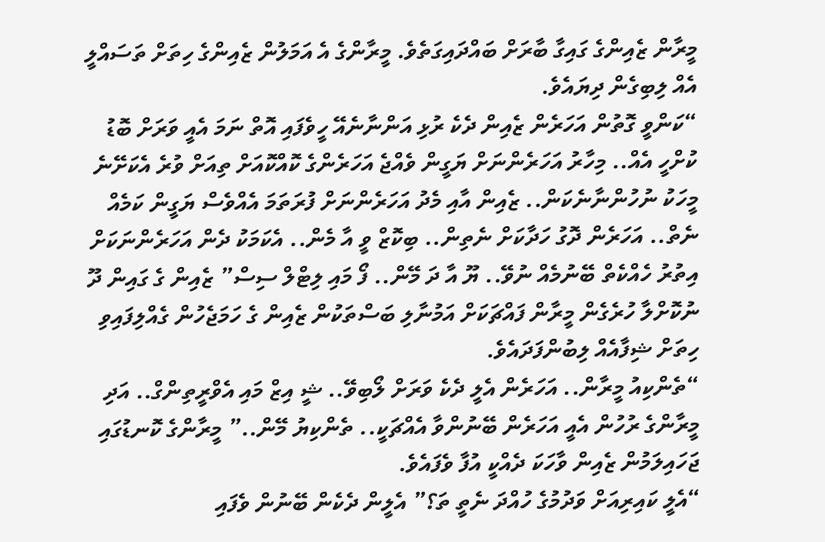މީރާން ޒެއިންގެ ގައިގާ ބާރަށް ބައްދައިގަތެވެ. މީރާންގެ އެ އަމަލުން ޒެއިންގެ ހިތަށް ތަސައްލީ އެއް ލިބިގެން ދިޔައެވެ.
“ކަންވީ ގޮތުން އަހަރެން ޒެއިން ދެކެ ރުޅި އަންނާނެއޭ ހީވެފައި އޮތް ނަމަ އެއީ ވަރަށް ބޮޑު ކުށްހީ އެއް.. މިހާރު އަހަރެންނަށް ޔަގީން ވެއްޖެ އަހަރެންގެ ކޮއްކޮއަށް ތިއަށް ވުރެ އެކަށޭނެ މީހަކު ނުހުންނާނެކަން.. ޒެއިން އާއި މެދު އަހަރެންނަށް ފުރަތަމަ އެއްވެސް ޔަގީން ކަމެއް ނެތް.. އަހަރެން ދޮގު ހަދާކަށް ނެތިން.. ބިކޮޒް ވީ އާ މެން.. އެކަމަކު ދެން އަހަރެންނަކަށް އިތުރު ހެއްކެތް ބޭނުމެއް ނުވޭ.. ޔޫ އާ ދަ މޭން.. ފޯ މައި ލިޓްލް ސިސް” ޒެއިން ގެ ގައިން ދޫ ނުކޮށްލާ ހުރެގެން މީރާން ފައްޗަކަށް އަމުނާލި ބަސްތަކުން ޒެއިން ގެ ހަމަޖެހުން ގެއްލިފައިވި ހިތަށް ޝިފާއެއް ލިބުންފަދައެވެ.
“ތެންކިއު މީރާން.. އަހަރެން އެލީ ދެކެ ވަރަށް ލޯބިވޭ.. ޝީ އިޒް މައި އެވްރީތިންގް.. އަދި މީރާންގެ ރުހުން އެއީ އަހަރެން ބޭނުންވާ އެއްޗަކީ.. ތެންކިޔު މޭން..” މީރާންގެ ކޮނޑުގައި ޖަހައިލަމުން ޒެއިން ވާހަކަ ދެއްކީ އުފާ ވެފައެވެ.
“އެލީ ކައިރިއަށް ވަދުމުގެ ހުއްދަ ނެތީ ތަ؟” އެލީން ދެކެން ބޭނުން ވެފައި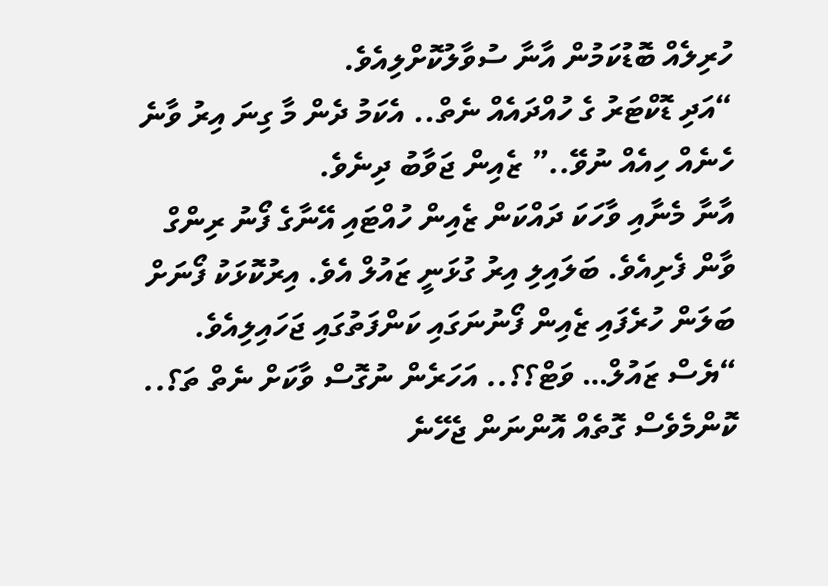ހުރިލެއް ބޮޑުކަމުން އާނާ ސުވާލުކޮށްލިއެވެ.
“އަދި ޑޮކްޓަރު ގެ ހުއްދައެއް ނެތް.. އެކަމު ދެން މާ ގިނަ އިރު ވާނެ ހެނެއް ހިއެއް ނުވޭ..” ޒެއިން ޖަވާބު ދިނެވެ.
އާނާ މެނާއި ވާހަކަ ދައްކަން ޒެއިން ހުއްޓައި އޭނާގެ ފޯނު ރިންގް ވާން ފެށިއެވެ. ބަލައިލި އިރު ގުޅަނީ ޒައުލް އެވެ. އިރުކޮޅަކު ފޯނަށް ބަލަން ހުރެފައި ޒެއިން ފޯނުނަގައި ކަންފަތުގައި ޖަހައިލިއެވެ.
“ޔެސް ޒައުލް… ވަޓް؟؟.. އަހަރެން ނުގޮސް ވާކަށް ނެތް ތަ؟.. ކޮންމެވެސް ގޮތެއް އޮންނަން ޖެހޭނެ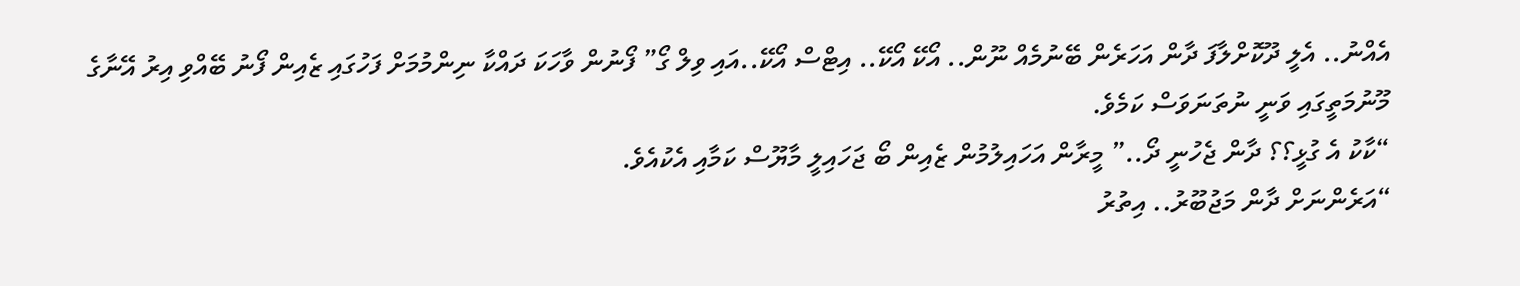އެއްނު.. އެލީ ދޫކޮށްލާފަ ދާން އަހަރެން ބޭނުމެއް ނޫން.. އޯކޭ އޯކޭ.. އިޓްސް އޯކޭ..އައި ވިލް ގޯ” ފޯނުން ވާހަކަ ދައްކާ ނިންމުމަށް ފަހުގައި ޒެއިން ފޯނު ބޭއްވި އިރު އޭނާގެ މޫނުމަތީގައި ވަނީ ނުތަނަވަސް ކަމެވެ.
“ކާކު އެ ގުޅީ؟؟ ދާން ޖެހުނީ ދޯ..” މީރާން އަހައިލުމުން ޒެއިން ބޯ ޖަހައިލީ މާޔޫސް ކަމާއި އެކުއެވެ.
“އަރެންނަށް ދާން މަޖުބޫރު.. އިތުރު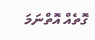ގޮތެއް އޮތްނަމަ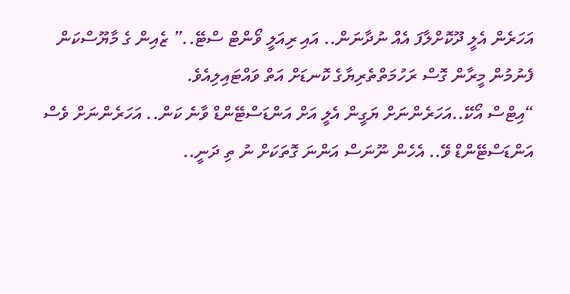އަހަރެން އެލީ ދޫކޮށްލާފަ އެއް ނުދާނަން.. އައި ރިއަލީ ވޯންޓް ސްޓޭ..” ޒެއިން ގެ މާޔޫސްކަން ފެނުމުން މީރާން ގޮސް ރަހުމަތްތެރިޔާގެ ކޮނޑަށް އަތް ވައްޓައިލިއެވެ.
“އިޓްސް އޯކޭ..އަހަރެންނަށް ޔަގީން އެލީ އަށް އަންޑަސްޓޭންޑް ވާނެ ކަން.. އަހަރެންނަށް ވެސް އަންޑަސްޓޭންޑް ވޭ.. އެހެން ނޫނަސް އަންނަ ގޮތަކަށް ނު ތި ދަނީ..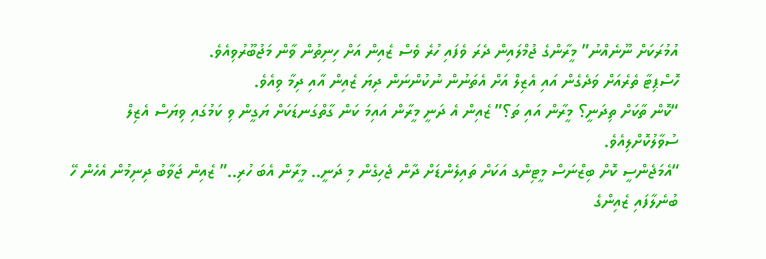އުމުރަކަށް ނޫނެއްނު” މީރާންގެ ޖުމްލައިން ދެރަ ވެފައި ހުރެ ވެސް ޒެއިން އަށް ހިނިތުން ވާން މަޖުބޫރުވިއެވެ.
ހޮސްޕިޓާ ތެރެއަށް ވަދެގެން އައި އެޒިލް އަށް އެތަނުން ނުކުންނަން ދިޔަ ޒެއިން އާއި ދިމާ ވިއެވެ.
“ކޮން ތާކަށް ތިދަނީ؟ މީރާން އައި ތަ؟” ޒެއިން އެ ދަނީ މީރާން އައިމަ ކަން ގާތްގަނޑަކަށް ޔަގީން ވި ކަމުގައި ވިޔަސް އެޒިލް ސުވާލުކޮށްލިއެވެ.
“އެމަޖެންސީ ކޮށް ބިޒްނަސް މީޓިންގ އަކަށް ތައިލެންޑަށް ދާން ޖެހިގެން މި ދަނީ.. މީރާން އެބަ ހުރި..” ޒެއިން ޖަވާބު ދިނިމުން އެހެން ހޭ ބުނެލާފައި ޒެއިންގެ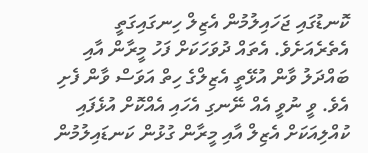ކޮނޑުގައި ޖަހައިލުމުން އެޒިލް ހިނގައިގަތީ އެތެރެއަށެވެ. އެތައް ދުވަހަކަށް ފަހު މީރާން އާއި ބައްދަލު ވާން އުޅޭތީ އެޒިލްގެ ހިތް އަވަސް ވާން ފެށި އެވެ. ވީ ނުވީ އެއް ނޭނގި އެހައި އެއްކޮށް އުޅެފައި ކުއްލިއަކަށް އެޒިލް އާއި މީރާން ގުޅުން ކަނޑައިލުމުން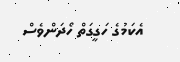އެކަމުގެ ހަގީގަތް ހޯދަންވެސް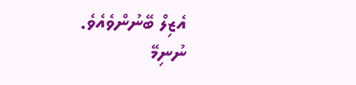އެޒިލް ބޭނުންވެއެވެ.
ނުނިމޭ